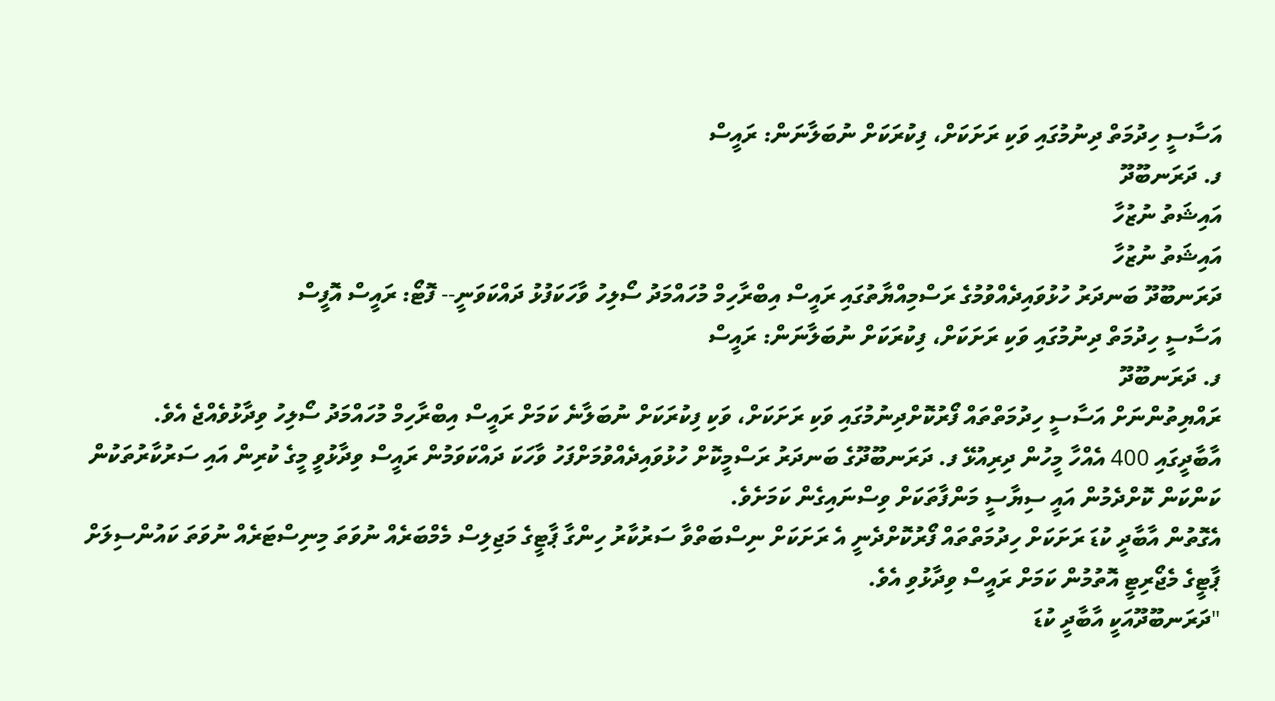އަސާސީ ހިދުމަތް ދިނުމުގައި ވަކި ރަށަކަށް، ފިކުރަކަށް ނުބަލާނަން: ރައީސް
ފ. ދަރަނބޫދޫ
އައިޝަތު ނުޒުހާ
އައިޝަތު ނުޒުހާ
ދަރަނބޫދޫ ބަނދަރު ހުޅުވައިދެއްވުމުގެ ރަސްމިއްޔާތުގައި ރައީސް އިބްރާހިމް މުހައްމަދު ސޯލިހު ވާހަކަފުޅު ދައްކަވަނީ-- ފޮޓޯ: ރައީސް އޮފީސް
އަސާސީ ހިދުމަތް ދިނުމުގައި ވަކި ރަށަކަށް، ފިކުރަކަށް ނުބަލާނަން: ރައީސް
ފ. ދަރަނބޫދޫ
ރައްޔިތުންނަށް އަސާސީ ހިދުމަތްތައް ފޯރުކޮށްދިނުމުގައި ވަކި ރަށަކަށް، ވަކި ފިކުރަކަށް ނުބަލާނެ ކަމަށް ރައީސް އިބްރާހިމް މުހައްމަދު ސޯލިހު ވިދާޅުވެއްޖެ އެވެ.
އާބާދީގައި 400 އެއްހާ މީހުން ދިރިއުޅޭ ފ. ދަރަނބޫދޫގެ ބަނދަރު ރަސްމީކޮށް ހުޅުވައިދެއްވުމަށްފަހު ވާހަކަ ދައްކަވަމުން ރައީސް ވިދާޅުވީ މީގެ ކުރިން އައި ސަރުކާރުތަކުން ކަންކަން ކޮށްދެމުން އައީ ސިޔާސީ މަންފާތަކަށް ވިސްނައިގެން ކަމަށެވެ.
އެގޮތުން އާބާދީ ކުޑަ ރަށަކަށް ހިދުމަތްތައް ފޯރުކޮށްދެނީ އެ ރަށަކަށް ނިސްބަތްވާ ސަރުކާރު ހިންގާ ޕާޓީގެ މަޖިލިސް މެމްބަރެއް ނުވަތަ މިނިސްޓަރެއް ނުވަތަ ކައުންސިލަށް ޕާޓީގެ މެޖޯރިޓީ އޮތުމުން ކަމަށް ރައީސް ވިދާޅުވި އެވެ.
"ދަރަނބޫދޫއަކީ އާބާދީ ކުޑަ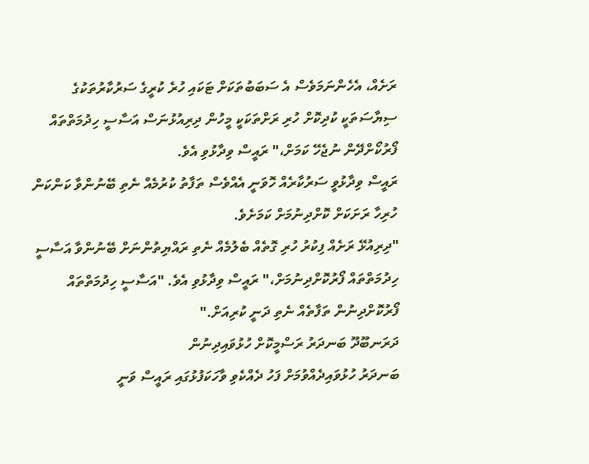ރަށެއް، އެހެންނަމަވެސް އެ ސަބަބުތަކަށް ޓަކައި ހުރެ ކުރީގެ ސަރުކާރުތަކުގެ ސިޔާސަތަކީ ކުދިކޮށް ހުރި ރަށްތަކަކީ މީހުން ދިރިއުޅުނަސް އަސާސީ ހިދުމަތްތައް ފޯރުކޯށްދޭން ނުޖެހޭ ކަމަށް،" ރައީސް ވިދާޅުވި އެވެ.
ރައީސް ވިދާޅުވީ ސަރުކާރެއް ހޮވަނީ އެއްވެސް ތަފާތު ކުރުމެއް ނެތި ބޭނުންވާ ކަންކަން ހުރިހާ ރަށަކަށް ކޮށްދިނުމަށް ކަމަށެވެ.
"ދިރިއުޅޭ ރަށެއް ފިކުރު ހުރި ގޮތެއް ބެލުމެއް ނެތި ރައްޔިތުންނަށް ބޭނުންވާ އަސާސީ ހިދުމަތްތައް ފޯރުކޮށްދިނުމަށް،" ރައީސް ވިދާޅުވި އެވެ. "އަސާސީ ހިދުމަތްތައް ފޯރުކޮށްދިނުން ތަފާތެއް ނެތި ދަނީ ކުރިއަށް."
ދަރަނބޫދޫ ބަނދަރު ރަސްމީކޮށް ހުޅުވައިދިނުން
ބަނދަރު ހުޅުވައިދެއްވުމަށް ފަހު ދެއްކެވި ވާހަކަފުޅުގައި ރައީސް ވަނީ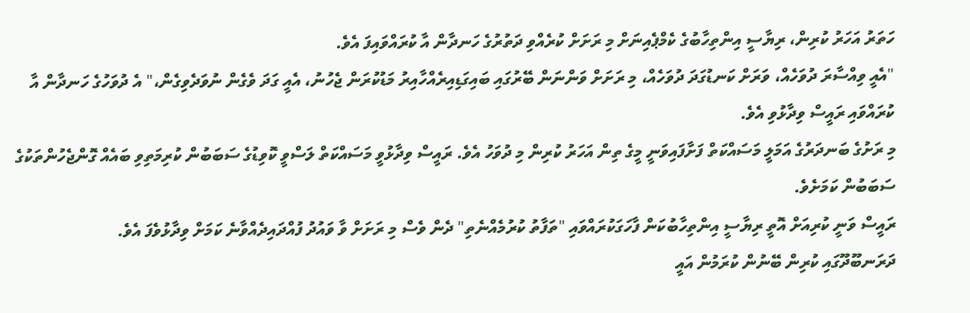ހަތަރު އަހަރު ކުރިން، ރިޔާސީ އިންތިހާބުގެ ކެމްޕެއިނަށް މި ރަށަށް ކުރެއްވި ދަތުރުގެ ހަނދާން އާ ކުރައްވައިފަ އެވެ.
"އެއީ ވިއްސާރަ ދުވަހެއް، ވަރަށް ކަނޑުގަދަ ދުވަހެއް، މި ރަށަށް ވަންނަން ބޭރުގައި ބައިގަޑިއިރެއްހާއިރު މަޑުކުރަން ޖެހުނު، އެއީ ގަދަ ވެގެން ނުވަދެވިގެން،" އެ ދުވަހުގެ ހަނދާން އާ ކުރައްވައި ރައީސް ވިދާޅުވި އެވެ.
މި ރަށުގެ ބަނދަރުގެ އަމަލީ މަސައްކަތް ފަށާފައިވަނީ މީގެ ތިން އަހަރު ކުރިން މި ދުވަހު އެވެ. ރައީސް ވިދާޅުވީ މަސައްކަތް ލަސްވީ ކޮވިޑުގެ ސަބަބުން ކުރިމަތިވި ބައެއް ގޮންޖެހުންތަކުގެ ސަބަބުން ކަމަށެވެ.
ރައީސް ވަނީ ކުރިއަށް އޮތީ ރިޔާސީ އިންތިހާބުކަން ފާހަގަކުރައްވައި "ތަފާތު ކުރުމެއްނެތި" ދެން ވެސް މި ރަށަށް ވާ ވައުދު ފުއްދައިދެއްވާނެ ކަމަށް ވިދާޅުވެފަ އެވެ.
ދަރަނބޫދޫގައި ކުރިން ބޭނުން ކުރަމުން އައީ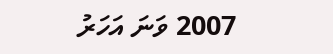2007 ވަނަ އަހަރު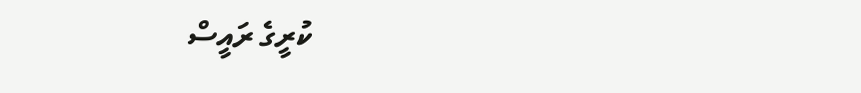ކުރީގެ ރައީސް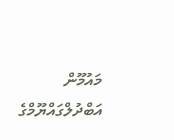މައުމޫން އަބްދުލްގައްޔޫމްގެ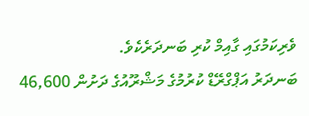ވެރިކަމުގައި ގާއިމް ކުރި ބަނދަރެކެވެ.
ބަނދަރު އަޕްގްރޭޑް ކުރުމުގެ މަޝްރޫއުގެ ދަށުން 46,600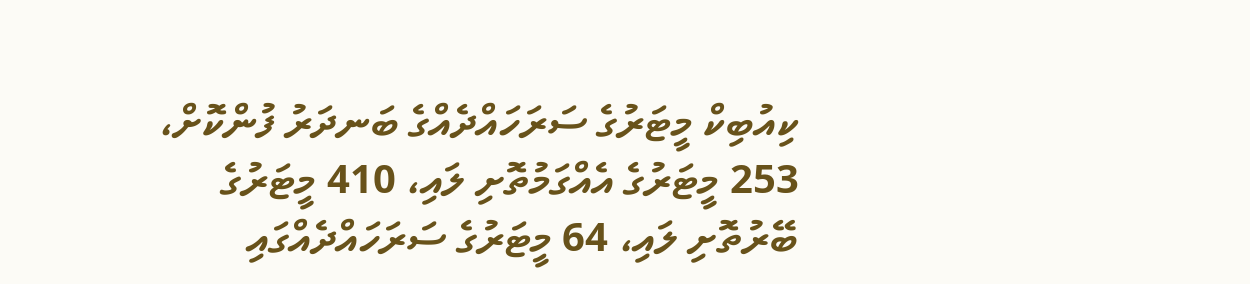ކިއުބިކް މީޓަރުގެ ސަރަހައްދެއްގެ ބަނދަރު ފުންކޮށް، 253 މީޓަރުގެ އެއްގަމުތޮށި ލައި، 410 މީޓަރުގެ ބޭރުތޮށި ލައި، 64 މީޓަރުގެ ސަރަހައްދެއްގައި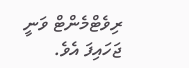ރިވެޓްމެންޓް ވަނީ ޖަހައިފަ އެވެ.